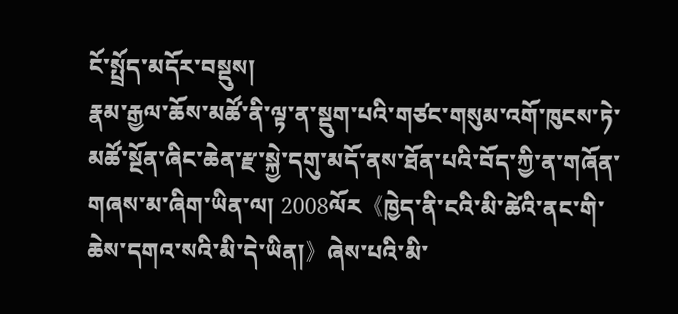ངོ་སྤྲོད་མདོར་བསྡུས།
རྣམ་རྒྱལ་ཆོས་མཚོ་ནི་ལྟ་ན་སྡུག་པའི་གཙང་གསུམ་འགོ་ཁུངས་ཏེ་མཚོ་སྔོན་ཞིང་ཆེན་རྫ་སྐྱེ་དགུ་མདོ་ནས་ཐོན་པའི་བོད་ཀྱི་ན་གཞོན་གཞས་མ་ཞིག་ཡིན་ལ། 2008ལོར《ཁྱེད་ནི་ངའི་མི་ཚེའི་ནང་གི་ཆེས་དགའ་སའི་མི་དེ་ཡིན།》ཞེས་པའི་མི་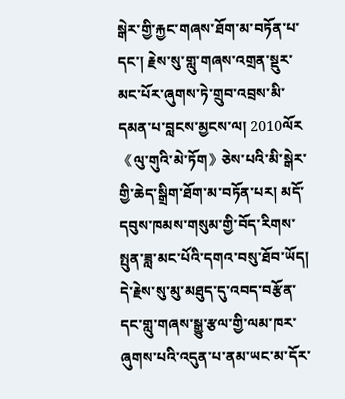སྒེར་གྱི་རྐྱང་གཞས་ཐོག་མ་བཏོན་པ་དང་། རྗེས་སུ་གླུ་གཞས་འགྲན་སྡུར་མང་པོར་ཞུགས་ཏེ་གྲུབ་འབྲས་མི་དམན་པ་བླངས་མྱངས་ལ། 2010ལོར《ལུ་གུའི་མེ་ཏོག》ཅེས་པའི་མི་སྒེར་གྱི་ཆེད་སྒྲིག་ཐོག་མ་བཏོན་པར། མདོ་དབུས་ཁམས་གསུམ་གྱི་བོད་རིགས་སྤུན་ཟླ་མང་པོའི་དགའ་བསུ་ཐོབ་ཡོད། དེ་རྗེས་སུ་མུ་མཐུད་དུ་འབད་བརྩོན་དང་གླུ་གཞས་སྒྱུ་རྩལ་གྱི་ལམ་ཁར་ཞུགས་པའི་འདུན་པ་ནམ་ཡང་མ་དོར་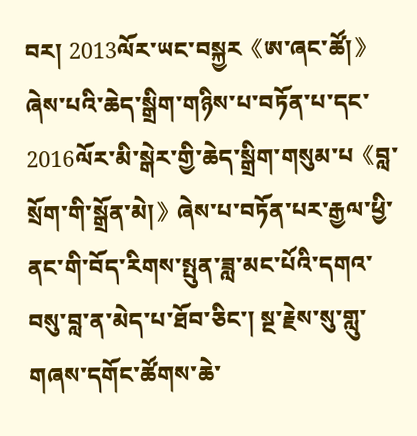བར། 2013ལོར་ཡང་བསྐྱར《ཨ་ཞང་ཚོ།》ཞེས་པའི་ཆེད་སྒྲིག་གཉིས་པ་བཏོན་པ་དང་2016ལོར་མི་སྒེར་གྱི་ཆེད་སྒྲིག་གསུམ་པ《བླ་སྲོག་གི་སྒྲོན་མེ།》ཞེས་པ་བཏོན་པར་རྒྱལ་ཕྱི་ནང་གི་བོད་རིགས་སྤུན་ཟླ་མང་པོའི་དགའ་བསུ་བླ་ན་མེད་པ་ཐོབ་ཅིང་། སྔ་རྗེས་སུ་གླུ་གཞས་དགོང་ཚོགས་ཆེ་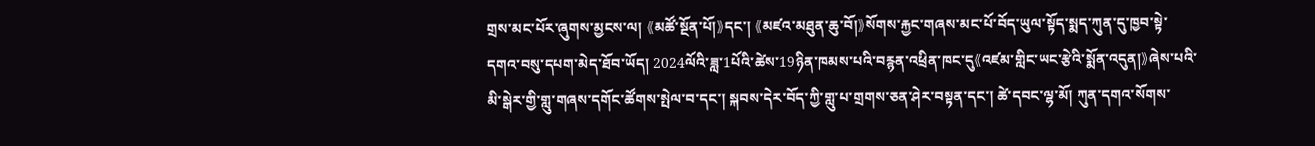གྲས་མང་པོར་ཞུགས་མྱངས་ལ། 《མཚོ་སྔོན་པོ།》དང་། 《མཛའ་མཐུན་ཆུ་བོ།》སོགས་རྐྱང་གཞས་མང་པོ་བོད་ཡུལ་སྟོད་སྨད་ཀུན་དུ་ཁྱབ་སྟེ་དགའ་བསུ་དཔག་མེད་ཐོབ་ཡོད། 2024ལོའི་ཟླ་1པོའི་ཚེས་19ཉིན་ཁམས་པའི་བརྙན་འཕྲིན་ཁང་དུ《འཛམ་གླིང་ཡང་རྩེའི་སྨོན་འདུན།》ཞེས་པའི་མི་སྒེར་གྱི་གླུ་གཞས་དགོང་ཚོགས་སྤེལ་བ་དང་། སྐབས་དེར་བོད་ཀྱི་གླུ་པ་གྲགས་ཅན་ཤེར་བསྟན་དང་། ཚེ་དབང་ལྷ་མོ། ཀུན་དགའ་སོགས་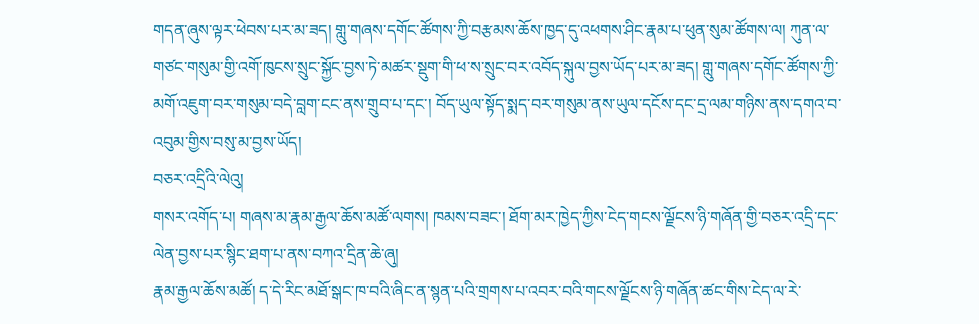གདན་ཞུས་ལྟར་ཕེབས་པར་མ་ཟད། གླུ་གཞས་དགོང་ཚོགས་ཀྱི་བརྩམས་ཆོས་ཁྱད་དུ་འཕགས་ཤིང་རྣམ་པ་ཕུན་སུམ་ཚོགས་ལ། ཀུན་ལ་གཙང་གསུམ་གྱི་འགོ་ཁུངས་སྲུང་སྐྱོང་བྱས་ཏེ་མཚར་སྡུག་གི་ཕ་ས་སྲུང་བར་འབོད་སྐུལ་བྱས་ཡོད་པར་མ་ཟད། གླུ་གཞས་དགོང་ཚོགས་ཀྱི་མགོ་འཇུག་བར་གསུམ་བདེ་བླག་ངང་ནས་གྲུབ་པ་དང་། བོད་ཡུལ་སྟོད་སྨད་བར་གསུམ་ནས་ཡུལ་དངོས་དང་དྲ་ལམ་གཉིས་ནས་དགའ་བ་འབུམ་གྱིས་བསུ་མ་བྱས་ཡོད།
བཅར་འདྲིའི་ལེའུ།
གསར་འགོད་པ། གཞས་མ་རྣམ་རྒྱལ་ཆོས་མཚོ་ལགས། ཁམས་བཟང་། ཐོག་མར་ཁྱེད་ཀྱིས་ངེད་གངས་ལྗོངས་ཉི་གཞོན་གྱི་བཅར་འདྲི་དང་ལེན་བྱས་པར་སྙིང་ཐག་པ་ནས་བཀའ་དྲིན་ཆེ་ཞུ།
རྣམ་རྒྱལ་ཆོས་མཚོ། ད་དེ་རིང་མཐོ་སྒང་ཁ་བའི་ཞིང་ན་སྙན་པའི་གྲགས་པ་འབར་བའི་གངས་ལྗོངས་ཉི་གཞོན་ཚང་གིས་ངེད་ལ་རེ་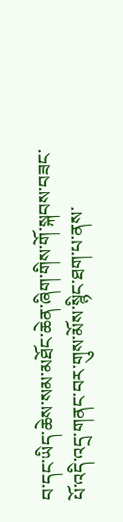བ་དང་ཡིད་ཆེས་སམ་མཐོང་ཆེན་ཞིག་གིས་གོ་སྐབས་བཟང་པོ་འདི་འདྲ་གནང་བར་གུས་མོས་སྙིང་ཐག་པ་ནས་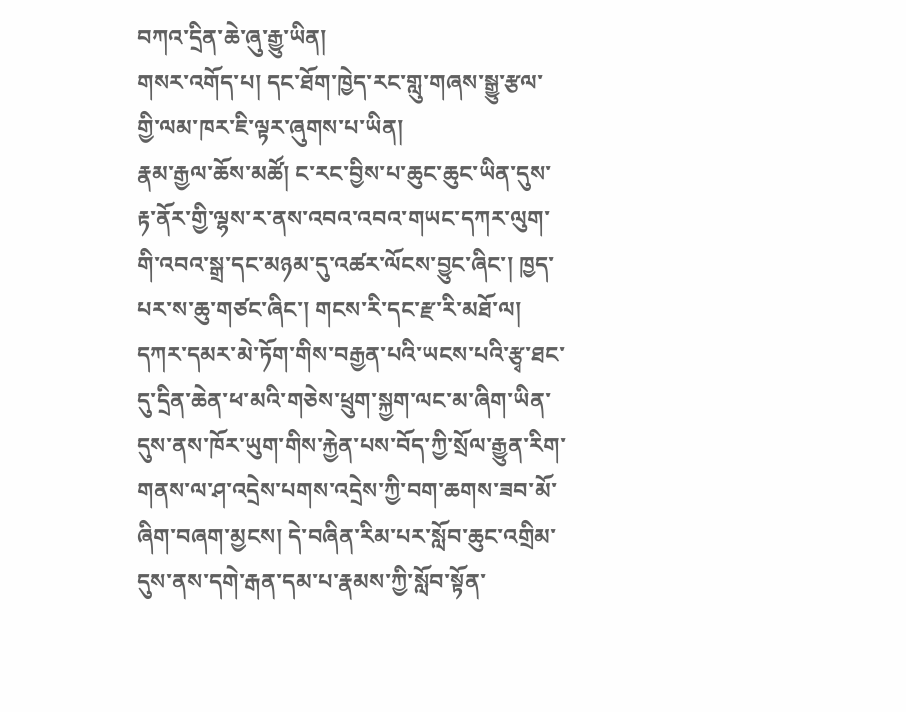བཀའ་དྲིན་ཆེ་ཞུ་རྒྱུ་ཡིན།
གསར་འགོད་པ། དང་ཐོག་ཁྱེད་རང་གླུ་གཞས་སྒྱུ་རྩལ་གྱི་ལམ་ཁར་ཇི་ལྟར་ཞུགས་པ་ཡིན།
རྣམ་རྒྱལ་ཆོས་མཚོ། ང་རང་བྱིས་པ་ཆུང་ཆུང་ཡིན་དུས་རྟ་ནོར་གྱི་ལྷས་ར་ནས་འབའ་འབའ་གཡང་དཀར་ལུག་གི་འབའ་སྒྲ་དང་མཉམ་དུ་འཚར་ལོངས་བྱུང་ཞིང་། ཁྱད་པར་ས་ཆུ་གཙང་ཞིང་། གངས་རི་དང་རྫ་རི་མཐོ་ལ། དཀར་དམར་མེ་ཏོག་གིས་བརྒྱན་པའི་ཡངས་པའི་རྩྭ་ཐང་དུ་དྲིན་ཆེན་ཕ་མའི་གཅེས་ཕྲུག་སྐྱག་ལང་མ་ཞིག་ཡིན་དུས་ནས་ཁོར་ཡུག་གིས་རྐྱེན་པས་བོད་ཀྱི་སྲོལ་རྒྱུན་རིག་གནས་ལ་ཤ་འདྲེས་པགས་འདྲེས་ཀྱི་བག་ཆགས་ཟབ་མོ་ཞིག་བཞག་མྱངས། དེ་བཞིན་རིམ་པར་སློབ་ཆུང་འགྲིམ་དུས་ནས་དགེ་རྒན་དམ་པ་རྣམས་ཀྱི་སློབ་སྟོན་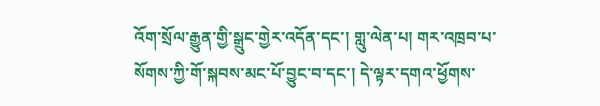འོག་སྲོལ་རྒྱུན་གྱི་སྒྲུང་གྱེར་འདོན་དང་། གླུ་ལེན་པ། གར་འཁྲབ་པ་སོགས་ཀྱི་གོ་སྐབས་མང་པོ་བྱུང་བ་དང་། དེ་ལྟར་དགའ་ཕྱོགས་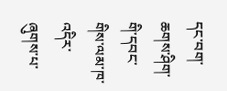དང་བག་ཆགས་ཤིག་གི་དབང་གིས་ལམ་ཁ་འདིར་ཞུགས་པ་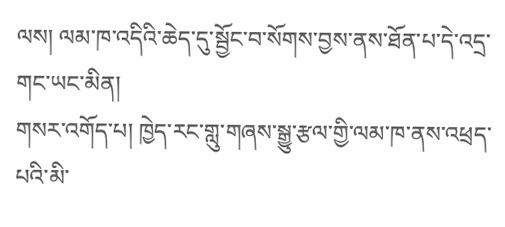ལས། ལམ་ཁ་འདིའི་ཆེད་དུ་སྦྱོང་བ་སོགས་བྱས་ནས་ཐོན་པ་དེ་འདྲ་གང་ཡང་མིན།
གསར་འགོད་པ། ཁྱེད་རང་གླུ་གཞས་སྒྱུ་རྩལ་གྱི་ལམ་ཁ་ནས་འཕྲད་པའི་མི་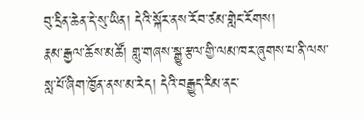བུ་དྲིན་ཆེན་དེ་སུ་ཡིན། དེའི་སྐོར་ནས་རོབ་ཙམ་གླེང་རོགས།
རྣམ་རྒྱལ་ཆོས་མཚོ། གླུ་གཞས་སྒྱུ་རྩལ་གྱི་ལམ་ཁར་ཞུགས་པ་ནི་ལས་སླ་པོ་ཞིག་ཁྱོན་ནས་མ་རེད། དེའི་བརྒྱུད་རིམ་ནང་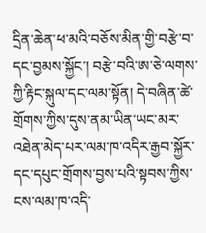དྲིན་ཆེན་ཕ་མའི་བཅོས་མིན་གྱི་བརྩེ་བ་དང་བྱམས་སྐྱོང་། བརྩེ་བའི་ཨ་ཅེ་ལགས་ཀྱི་རྟིང་སྐུལ་དང་ལམ་སྟོན། དེ་བཞིན་ཚེ་གྲོགས་ཀྱིས་དུས་ནམ་ཡིན་ཡང་མར་འཐེན་མེད་པར་ལམ་ཁ་འདིར་རྒྱབ་སྐྱོར་དང་དཔུང་གྲོགས་བྱས་པའི་སྟབས་ཀྱིས་ངས་ལམ་ཁ་འདི་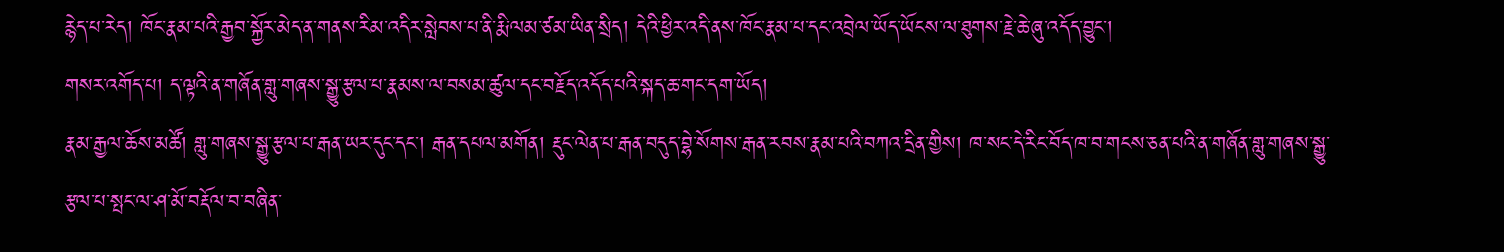རྙེད་པ་རེད། ཁོང་རྣམ་པའི་རྒྱབ་སྐྱོར་མེད་ན་གནས་རིམ་འདིར་སླེབས་པ་ནི་རྨི་ལམ་ཙམ་ཡིན་སྲིད། དེའི་ཕྱིར་འདི་ནས་ཁོང་རྣམ་པ་དང་འབྲེལ་ཡོད་ཡོངས་ལ་ཐུགས་རྗེ་ཆེ་ཞུ་འདོད་བྱུང་།
གསར་འགོད་པ། ད་ལྟའི་ན་གཞོན་གླུ་གཞས་སྒྱུ་རྩལ་པ་རྣམས་ལ་བསམ་ཚུལ་དང་བརྗོད་འདོད་པའི་སྐད་ཆ་གང་དག་ཡོད།
རྣམ་རྒྱལ་ཆོས་མཚོ། གླུ་གཞས་སྒྱུ་རྩལ་པ་རྒན་ཡར་དུང་དང་། རྒན་དཔལ་མགོན། རྡུང་ལེན་པ་རྒན་བདུད་བྷེ་སོགས་རྒན་རབས་རྣམ་པའི་བཀའ་དྲིན་གྱིས། ཁ་སང་དེ་རིང་བོད་ཁ་བ་གངས་ཅན་པའི་ན་གཞོན་གླུ་གཞས་སྒྱུ་རྩལ་པ་སྤང་ལ་ཤ་མོ་བརྡོལ་བ་བཞིན་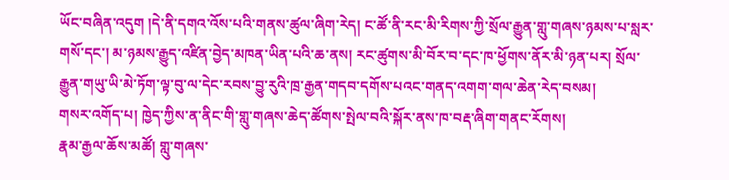ཡོང་བཞིན་འདུག །དེ་ནི་དགའ་འོས་པའི་གནས་ཚུལ་ཞིག་རེད། ང་ཚོ་ནི་རང་མི་རིགས་ཀྱི་སྲོལ་རྒྱུན་གླུ་གཞས་ཉམས་པ་སླར་གསོ་དང་། མ་ཉམས་རྒྱུད་འཛིན་བྱེད་མཁན་ཡིན་པའི་ཆ་ནས། རང་ཚུགས་མི་བོར་བ་དང་ཁ་ཕྱོགས་ནོར་མི་ཉན་པར། སྲོལ་རྒྱུན་གཡུ་ཡི་མེ་ཏོག་ལྟ་བུ་ལ་དེང་རབས་བྱུ་རུའི་ཁྲ་རྒྱན་གདབ་དགོས་པའང་གནད་འགག་གལ་ཆེན་རེད་བསམ།
གསར་འགོད་པ། ཁྱེད་ཀྱིས་ན་ནིང་གི་གླུ་གཞས་ཆེད་ཚོགས་སྤེལ་བའི་སྐོར་ནས་ཁ་བརྡ་ཞིག་གནང་རོགས།
རྣམ་རྒྱལ་ཆོས་མཚོ། གླུ་གཞས་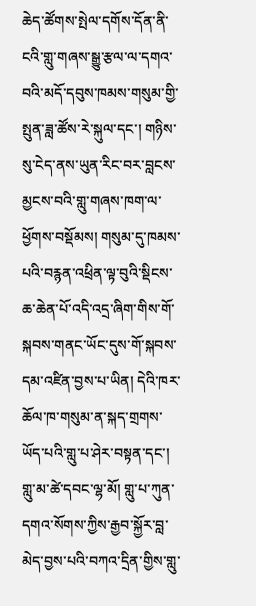ཆེད་ཚོགས་སྤེལ་དགོས་དོན་ནི་ངའི་གླུ་གཞས་སྒྱུ་རྩལ་ལ་དགའ་བའི་མདོ་དབུས་ཁམས་གསུམ་གྱི་སྤུན་ཟླ་ཚོས་རེ་སྐུལ་དང་། གཉིས་སུ་ངེད་ནས་ཡུན་རིང་བར་བླངས་མྱངས་བའི་གླུ་གཞས་ཁག་ལ་ཕྱོགས་བསྡོམས། གསུམ་དུ་ཁམས་པའི་བརྙན་འཕྲིན་ལྟ་བུའི་སྡིངས་ཆ་ཆེན་པོ་འདི་འདྲ་ཞིག་གིས་གོ་སྐབས་གནང་ཡོང་དུས་གོ་སྐབས་དམ་འཛིན་བྱས་པ་ཡིན། དེའི་ཁར་ཆོལ་ཁ་གསུམ་ན་སྐད་གྲགས་ཡོད་པའི་གླུ་པ་ཤེར་བསྟན་དང་། གླུ་མ་ཚེ་དབང་ལྷ་མོ། གླུ་པ་ཀུན་དགའ་སོགས་ཀྱིས་རྒྱབ་སྐྱོར་བླ་མེད་བྱས་པའི་བཀའ་དྲིན་གྱིས་གླུ་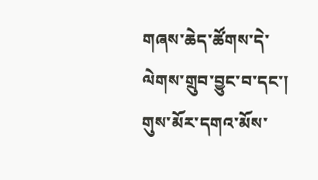གཞས་ཆེད་ཚོགས་དེ་ལེགས་གྲུབ་བྱུང་བ་དང་།
གུས་མོར་དགའ་མོས་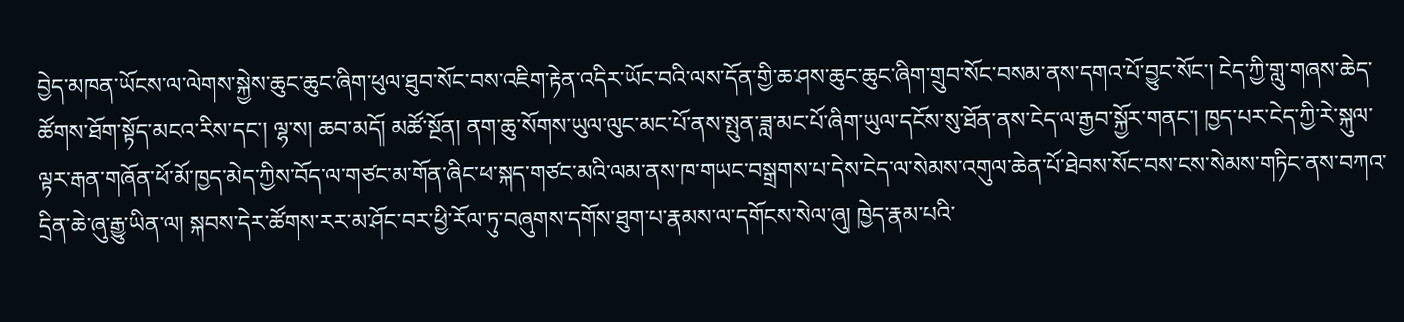བྱེད་མཁན་ཡོངས་ལ་ལེགས་སྐྱེས་ཆུང་ཆུང་ཞིག་ཕུལ་ཐུབ་སོང་བས་འཇིག་རྟེན་འདིར་ཡོང་བའི་ལས་དོན་གྱི་ཆ་ཤས་ཆུང་ཆུང་ཞིག་གྲུབ་སོང་བསམ་ནས་དགའ་པོ་བྱུང་སོང་། ངེད་ཀྱི་གླུ་གཞས་ཆེད་ཚོགས་ཐོག་སྟོད་མངའ་རིས་དང་། ལྷ་ས། ཆབ་མདོ། མཚོ་སྔོན། ནག་ཆུ་སོགས་ཡུལ་ལུང་མང་པོ་ནས་སྤུན་ཟླ་མང་པོ་ཞིག་ཡུལ་དངོས་སུ་ཐོན་ནས་ངེད་ལ་རྒྱབ་སྐྱོར་གནང་། ཁྱད་པར་ངེད་ཀྱི་རེ་སྐུལ་ལྟར་རྒན་གཞོན་ཕོ་མོ་ཁྱད་མེད་ཀྱིས་བོད་ལ་གཙང་མ་གོན་ཞིང་ཕ་སྐད་གཙང་མའི་ལམ་ནས་ཁ་གཡང་བསྒྲགས་པ་དེས་ངེད་ལ་སེམས་འགུལ་ཆེན་པོ་ཐེབས་སོང་བས་ངས་སེམས་གཏིང་ནས་བཀའ་དྲིན་ཆེ་ཞུ་རྒྱུ་ཡིན་ལ། སྐབས་དེར་ཚོགས་རར་མ་ཤོང་བར་ཕྱི་རོལ་ཏུ་བཞུགས་དགོས་ཐུག་པ་རྣམས་ལ་དགོངས་སེལ་ཞུ། ཁྱེད་རྣམ་པའི་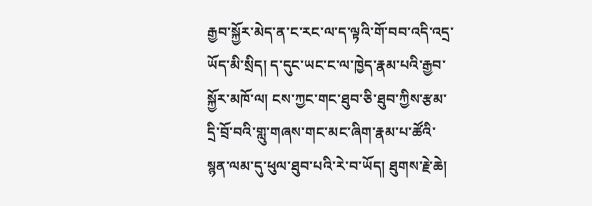རྒྱབ་སྐྱོར་མེད་ན་ང་རང་ལ་ད་ལྟའི་གོ་བབ་འདི་འདྲ་ཡོད་མི་སྲིད། ད་དུང་ཡང་ང་ལ་ཁྱེད་རྣམ་པའི་རྒྱབ་སྐྱོར་མཁོ་ལ། ངས་ཀྱང་གང་ཐུབ་ཅི་ཐུབ་ཀྱིས་རྩམ་དྲི་བྲོ་བའི་གླུ་གཞས་གང་མང་ཞིག་རྣམ་པ་ཚོའི་སྙན་ལམ་དུ་ཕུལ་ཐུབ་པའི་རེ་བ་ཡོད། ཐུགས་རྗེ་ཆེ།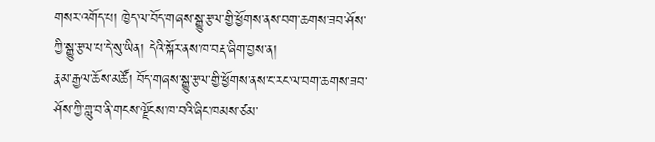གསར་འགོད་པ། ཁྱེད་ལ་བོད་གཞས་སྒྱུ་རྩལ་གྱི་ཕྱོགས་ནས་བག་ཆགས་ཟབ་ཤོས་ཀྱི་སྒྱུ་རྩལ་པ་དེ་སུ་ཡིན། དེའི་སྐོར་ནས་ཁ་བརྡ་ཞིག་བྱས་ན།
རྣམ་རྒྱལ་ཆོས་མཚོ། བོད་གཞས་སྒྱུ་རྩལ་གྱི་ཕྱོགས་ནས་ང་རང་ལ་བག་ཆགས་ཟབ་ཤོས་ཀྱི་གླུ་བ་ནི་གངས་ལྗོངས་ཁ་བའི་ཞིང་ཁམས་ཙམ་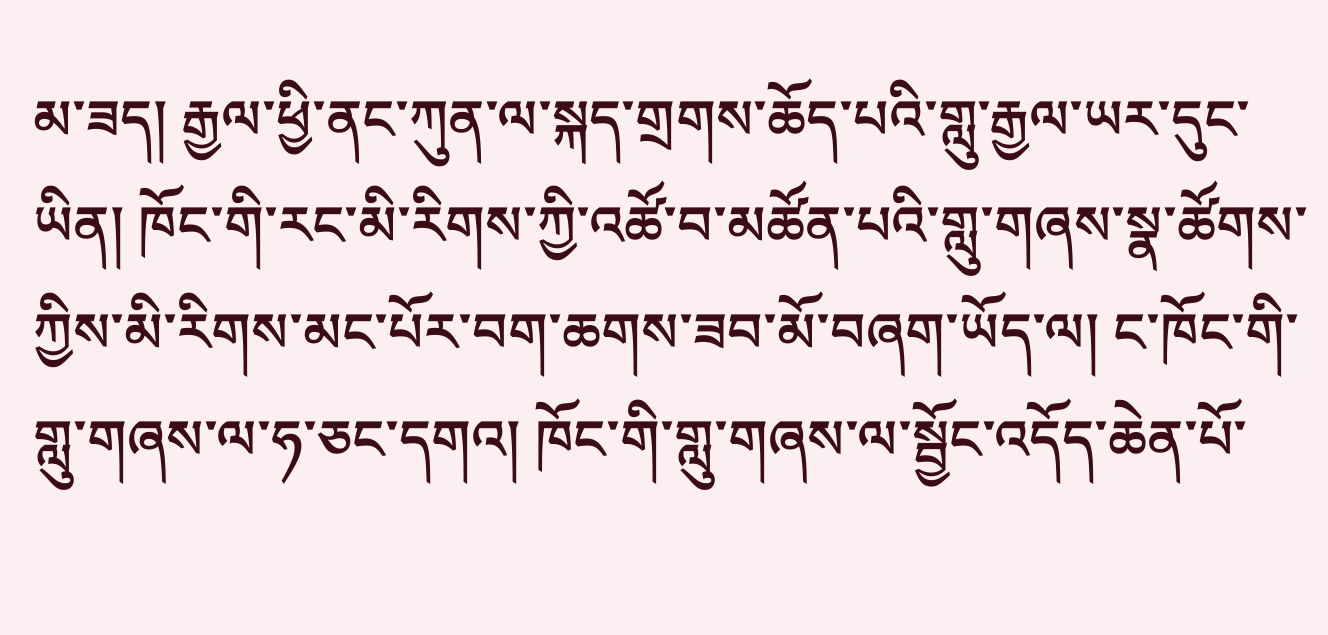མ་ཟད། རྒྱལ་ཕྱི་ནང་ཀུན་ལ་སྐད་གྲགས་ཆོད་པའི་གླུ་རྒྱལ་ཡར་དུང་ཡིན། ཁོང་གི་རང་མི་རིགས་ཀྱི་འཚོ་བ་མཚོན་པའི་གླུ་གཞས་སྣ་ཚོགས་ཀྱིས་མི་རིགས་མང་པོར་བག་ཆགས་ཟབ་མོ་བཞག་ཡོད་ལ། ང་ཁོང་གི་གླུ་གཞས་ལ་ཧ་ཅང་དགའ། ཁོང་གི་གླུ་གཞས་ལ་སྦྱོང་འདོད་ཆེན་པོ་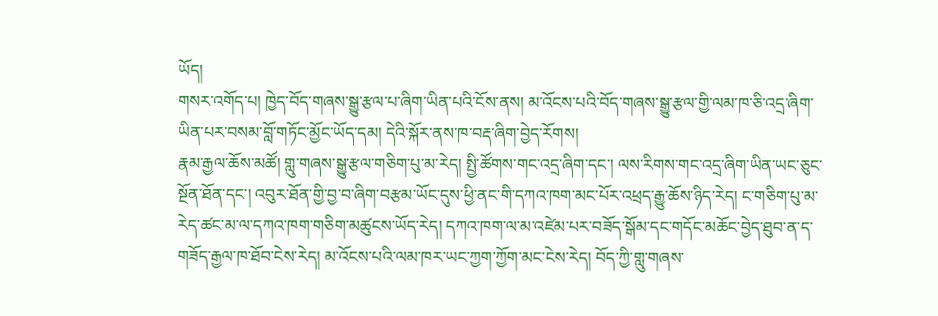ཡོད།
གསར་འགོད་པ། ཁྱེད་བོད་གཞས་སྒྱུ་རྩལ་པ་ཞིག་ཡིན་པའི་ངོས་ནས། མ་འོངས་པའི་བོད་གཞས་སྒྱུ་རྩལ་གྱི་ལམ་ཁ་ཅི་འདྲ་ཞིག་ཡིན་པར་བསམ་བློ་གཏོང་མྱོང་ཡོད་དམ། དེའི་སྐོར་ནས་ཁ་བརྡ་ཞིག་བྱེད་རོགས།
རྣམ་རྒྱལ་ཆོས་མཚོ། གླུ་གཞས་སྒྱུ་རྩལ་གཅིག་པུ་མ་རེད། སྤྱི་ཚོགས་གང་འདྲ་ཞིག་དང་། ལས་རིགས་གང་འདྲ་ཞིག་ཡིན་ཡང་ཅུང་སྔོན་ཐོན་དང་། འབུར་ཐོན་གྱི་བྱ་བ་ཞིག་བརྩམ་ཡོང་དུས་ཕྱི་ནང་གི་དཀའ་ཁག་མང་པོར་འཕྲད་རྒྱུ་ཆོས་ཉིད་རེད། ང་གཅིག་པུ་མ་རེད་ཚང་མ་ལ་དཀའ་ཁག་གཅིག་མཚུངས་ཡོད་རེད། དཀའ་ཁག་ལ་མ་འཛེམ་པར་བཟོད་སྒོམ་དང་གདོང་མཆོང་བྱེད་ཐུབ་ན་ད་གཟོད་རྒྱལ་ཁ་ཐོབ་ངེས་རེད། མ་འོངས་པའི་ལམ་ཁར་ཡང་ཀྱག་ཀྱོག་མང་ངེས་རེད། བོད་ཀྱི་གླུ་གཞས་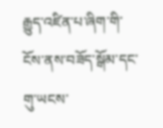རྒྱུད་འཛིན་པ་ཞིག་གི་ངོས་ནས་བཟོད་སྒོམ་དང་གུ་ཡངས་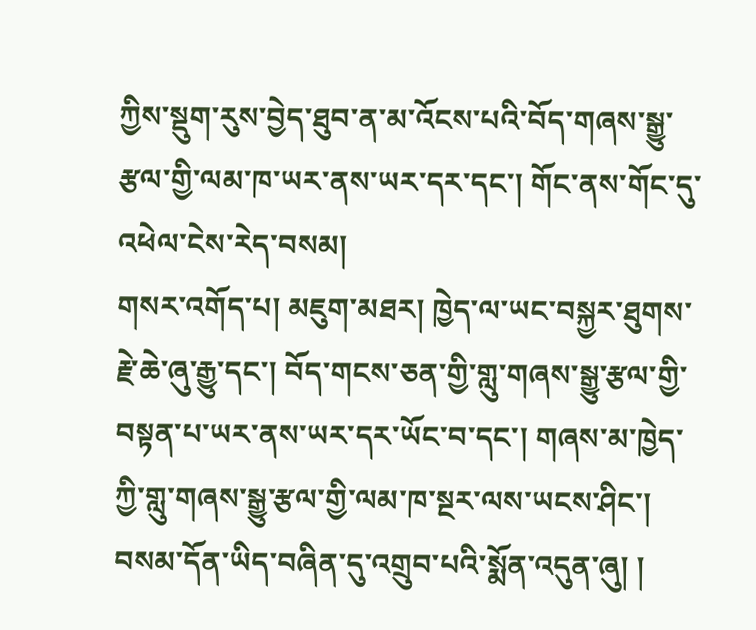ཀྱིས་སྡུག་རུས་བྱེད་ཐུབ་ན་མ་འོངས་པའི་བོད་གཞས་སྒྱུ་རྩལ་གྱི་ལམ་ཁ་ཡར་ནས་ཡར་དར་དང་། གོང་ནས་གོང་དུ་འཕེལ་ངེས་རེད་བསམ།
གསར་འགོད་པ། མཇུག་མཐར། ཁྱེད་ལ་ཡང་བསྐྱར་ཐུགས་རྗེ་ཆེ་ཞུ་རྒྱུ་དང་། བོད་གངས་ཅན་གྱི་གླུ་གཞས་སྒྱུ་རྩལ་གྱི་བསྟན་པ་ཡར་ནས་ཡར་དར་ཡོང་བ་དང་། གཞས་མ་ཁྱེད་ཀྱི་གླུ་གཞས་སྒྱུ་རྩལ་གྱི་ལམ་ཁ་སྔར་ལས་ཡངས་ཤིང་། བསམ་དོན་ཡིད་བཞིན་དུ་འགྲུབ་པའི་སྨོན་འདུན་ཞུ། །